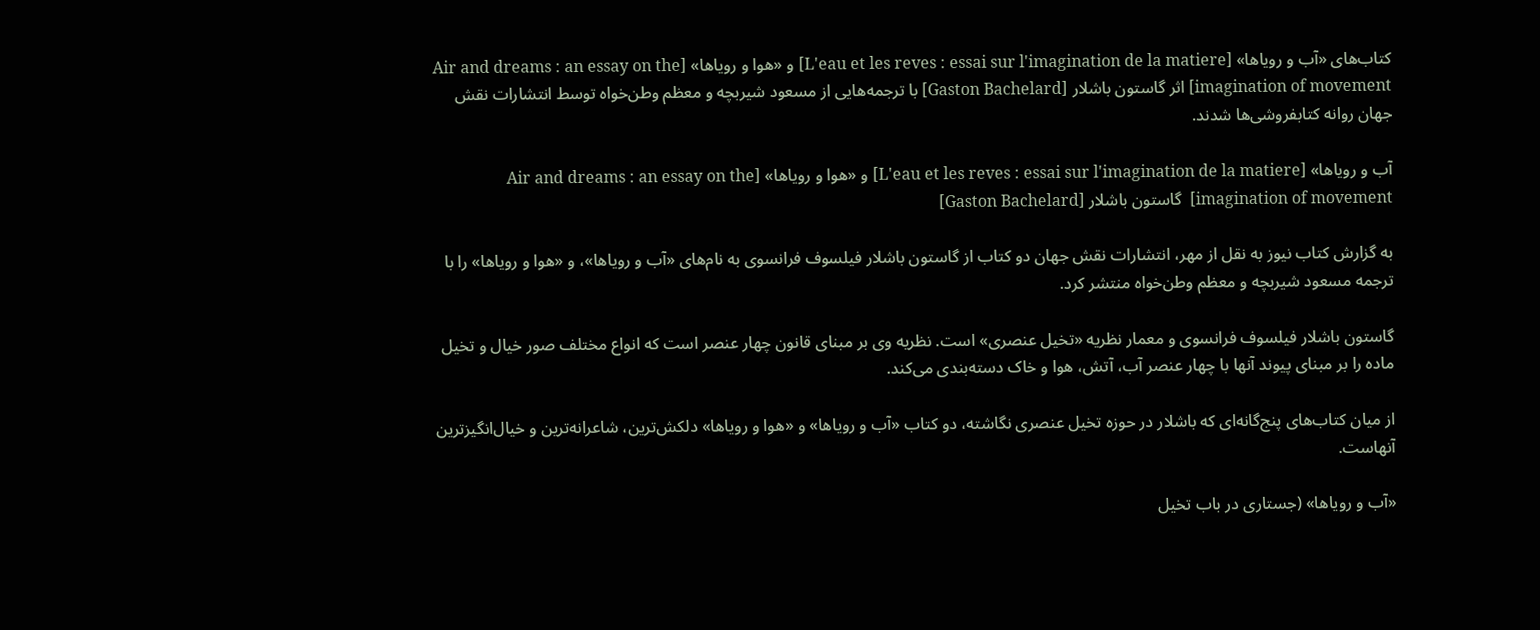کتاب‌های «آب و رویاها» [L'eau et les reves : essai sur l'imagination de la matiere] و «هوا و رویاها» [Air and dreams : an essay on the imagination of movement] اثر گاستون باشلار [Gaston Bachelard] با ترجمه‌هایی از مسعود شیربچه و معظم وطن‌خواه توسط انتشارات نقش جهان روانه کتابفروشی‌ها شدند.

آب و رویاها» [L'eau et les reves : essai sur l'imagination de la matiere] و «هوا و رویاها» [Air and dreams : an essay on the imagination of movement]  گاستون باشلار [Gaston Bachelard]

به گزارش کتاب نیوز به نقل از مهر، انتشارات نقش جهان دو کتاب از گاستون باشلار فیلسوف فرانسوی به نام‌های «آب و رویاها»، و «هوا و رویاها» را با ترجمه مسعود شیربچه و معظم وطن‌خواه منتشر کرد.

گاستون باشلار فیلسوف فرانسوی و معمار نظریه «تخیل عنصری» است. نظریه وی بر مبنای قانون چهار عنصر است که انواع مختلف صور خیال و تخیل ماده را بر مبنای پیوند آنها با چهار عنصر آب، آتش، هوا و خاک دسته‌بندی می‌کند.

از میان کتاب‌های پنج‌گانه‌ای که باشلار در حوزه تخیل عنصری نگاشته، دو کتاب «آب و رویاها» و «هوا و رویاها» دلکش‌ترین، شاعرانه‌ترین و خیال‌انگیزترین آنهاست.

«آب و رویاها» (جستاری در باب تخیل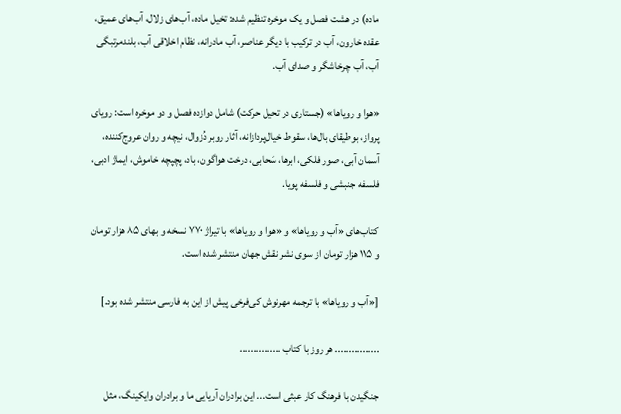ماده) در هشت فصل و یک موخره تنظیم شده: تخیل ماده، آب‌های زلال، آب‌های عمیق، عقده خارون، آب در ترکیب با دیگر عناصر، آب مادرانه، نظام اخلاقی آب، بلندمرتبگی آب، آب چرخاشگر و صدای آب.

«هوا و رویاها» (جستاری در تحیل حرکت) شامل دوازده فصل و دو موخره است: رویای پرواز، بوطیقای بال‌ها، سقوط خیال‌پردازانه، آثار روبر دُزوال، نیچه و روان عروج‌کننده، آسمان آبی، صور فلکی، ابرها، سَحابی، درخت هواگون، باد، پچپچه خاموش، ایماژ ادبی، فلسفه جنبشی و فلسفه پویا.

کتاب‌های «آب و رویاها» و «هوا و رویاها» با تیراژ ۷۷۰ نسخه و بهای ۸۵ هزار تومان و ۱۱۵ هزار تومان از سوی نشر نقش جهان منتشر شده است.

[«آب و رویاها» با ترجمه مهرنوش کی‌فرخی پیش از این به فارسی منتشر شده بود.]

................ هر روز با کتاب ...............

جنگیدن با فرهنگ کار عبثی است... این برادران آریایی ما و برادران وایکینگ، مثل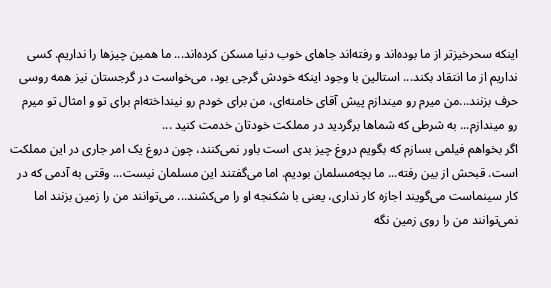اینکه سحرخیزتر از ما بوده‌اند و رفته‌اند جاهای خوب دنیا مسکن کرده‌اند... ما همین چیزها را نداریم. کسی نداریم از ما انتقاد بکند... استالین با وجود اینکه خودش گرجی بود، می‌خواست در گرجستان نیز همه روسی حرف بزنند...من میرم رو میندازم پیش آقای خامنه‌ای، من برای خودم رو نینداخته‌ام برای تو و امثال تو میرم رو میندازم... به شرطی که شماها برگردید در مملکت خودتان خدمت کنید ...
اگر بخواهم فیلمی بسازم که بگویم دروغ چیز بدی است باور نمی‌کنند، چون دروغ یک امر جاری در این مملکت است. قبحش از بین رفته... ما بچه‌مسلمان بودیم. اما می‌گفتند این مسلمان نیست... وقتی به آدمی که در کار سینماست می‌گویند اجازه کار نداری، یعنی با شکنجه او را می‌کشند... می‌توانند من را زمین بزنند اما نمی‌توانند من را روی زمین نگه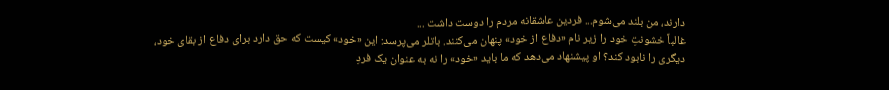دارند، من بلند می‌شوم... فردین عاشقانه مردم را دوست داشت ...
غالباً خشونتِ خود را زیر نام «دفاع از خود» پنهان می‌کنند. باتلر می‌پرسد: این «خود» کیست که حق دارد برای دفاع از بقای خود، دیگری را نابود کند؟ او پیشنهاد می‌دهد که ما باید «خود» را نه به عنوان یک فردِ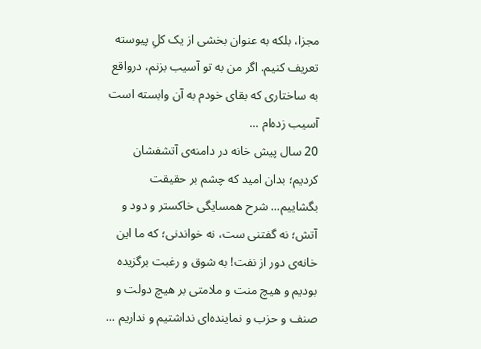مجزا، بلکه به عنوان بخشی از یک کلِ پیوسته تعریف کنیم. اگر من به تو آسیب بزنم، درواقع به ساختاری که بقای خودم به آن وابسته است آسیب زده‌ام ...
20 سال پیش خانه در دامنه‌ی آتشفشان کردیم؛ بدان امید که چشم بر حقیقت بگشاییم... شرح همسایگی خاکستر و دود و آتش؛ نه گفتنی ست، نه خواندنی؛ که ما این خانه‌ی دور از نفت! به شوق و رغبت برگزیده بودیم و هیچ منت و ملامتی بر هیچ دولت و صنف و حزب و نماینده‌ای نداشتیم و نداریم ...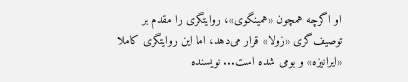او اگرچه همچون «همینگوی»، روایتگری را مقدم بر توصیف‌گری «زولا» قرار می‌دهد، اما این روایتگری کاملا «ایرانیزه» و بومی شده است... نویسنده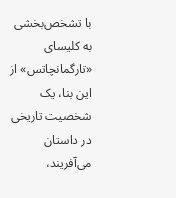با تشخص‌بخشی به کلیسای «تارگمانچاتس» از این بنا، یک شخصیت تاریخی در داستان می‌آفریند،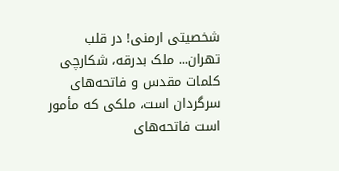شخصیتی ارمنی! در قلب تهران... ملک بدرقه، شکارچی کلمات مقدس و فاتحه‌های سرگردان است، ملکی که مأمور است فاتحه‌های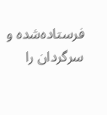فرستاده‌شده و سرگردان را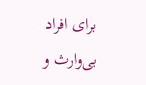برای افراد بی‌وارث و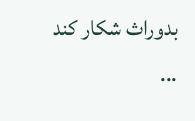بد‌وراث شکار کند ...